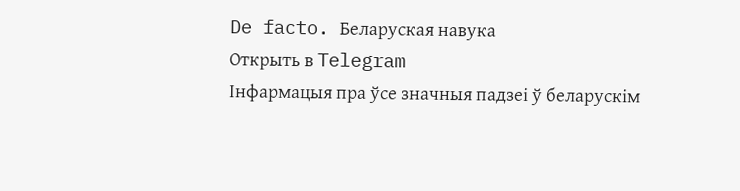De facto. Беларуская навука
Открыть в Telegram
Інфармацыя пра ўсе значныя падзеі ў беларускім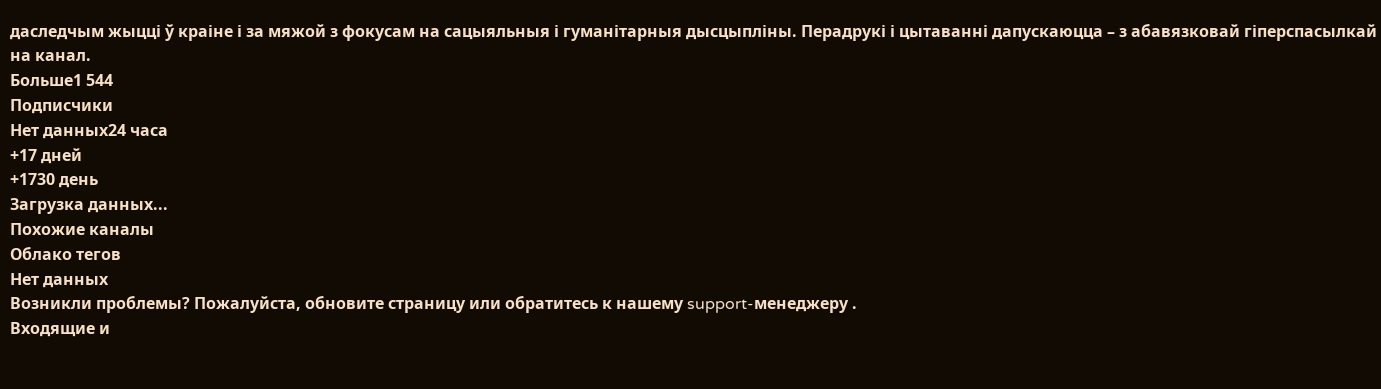даследчым жыцці ў краіне і за мяжой з фокусам на сацыяльныя і гуманітарныя дысцыпліны. Перадрукі і цытаванні дапускаюцца – з абавязковай гіперспасылкай на канал.
Больше1 544
Подписчики
Нет данных24 часа
+17 дней
+1730 день
Загрузка данных...
Похожие каналы
Облако тегов
Нет данных
Возникли проблемы? Пожалуйста, обновите страницу или обратитесь к нашему support-менеджеру .
Входящие и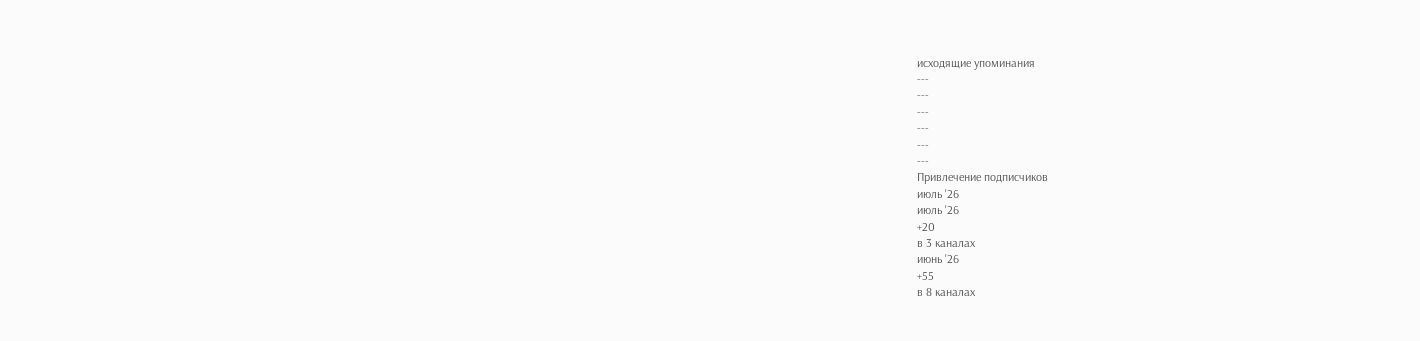исходящие упоминания
---
---
---
---
---
---
Привлечение подписчиков
июль '26
июль '26
+20
в 3 каналах
июнь '26
+55
в 8 каналах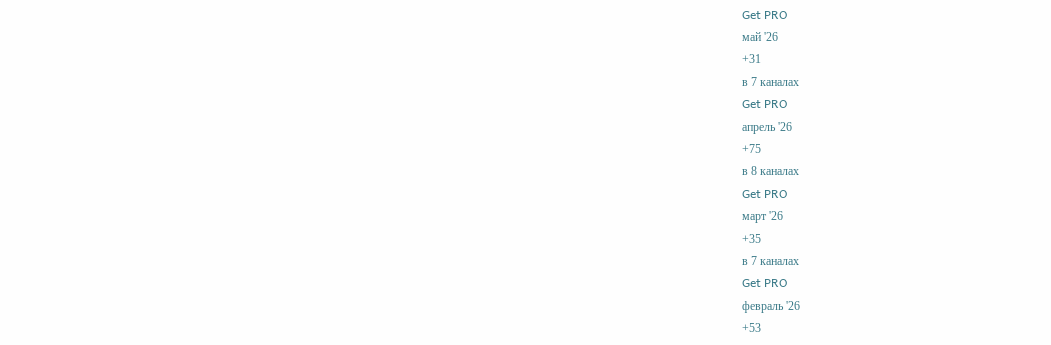Get PRO
май '26
+31
в 7 каналах
Get PRO
апрель '26
+75
в 8 каналах
Get PRO
март '26
+35
в 7 каналах
Get PRO
февраль '26
+53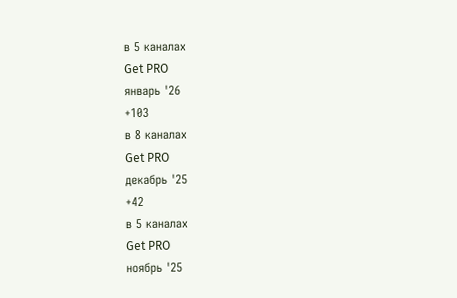в 5 каналах
Get PRO
январь '26
+103
в 8 каналах
Get PRO
декабрь '25
+42
в 5 каналах
Get PRO
ноябрь '25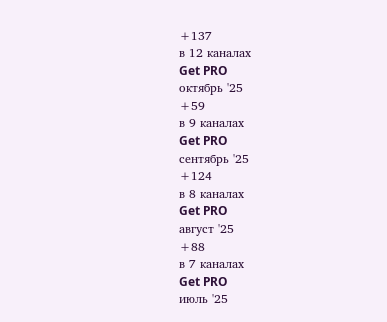+137
в 12 каналах
Get PRO
октябрь '25
+59
в 9 каналах
Get PRO
сентябрь '25
+124
в 8 каналах
Get PRO
август '25
+88
в 7 каналах
Get PRO
июль '25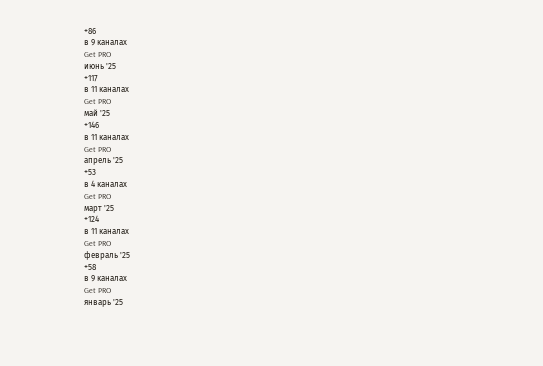+86
в 9 каналах
Get PRO
июнь '25
+117
в 11 каналах
Get PRO
май '25
+146
в 11 каналах
Get PRO
апрель '25
+53
в 4 каналах
Get PRO
март '25
+124
в 11 каналах
Get PRO
февраль '25
+58
в 9 каналах
Get PRO
январь '25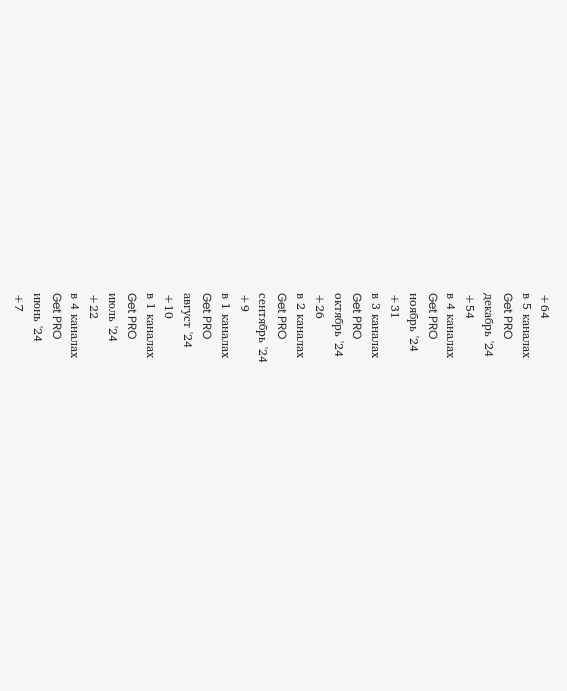+64
в 5 каналах
Get PRO
декабрь '24
+54
в 4 каналах
Get PRO
ноябрь '24
+31
в 3 каналах
Get PRO
октябрь '24
+26
в 2 каналах
Get PRO
сентябрь '24
+9
в 1 каналах
Get PRO
август '24
+10
в 1 каналах
Get PRO
июль '24
+22
в 4 каналах
Get PRO
июнь '24
+7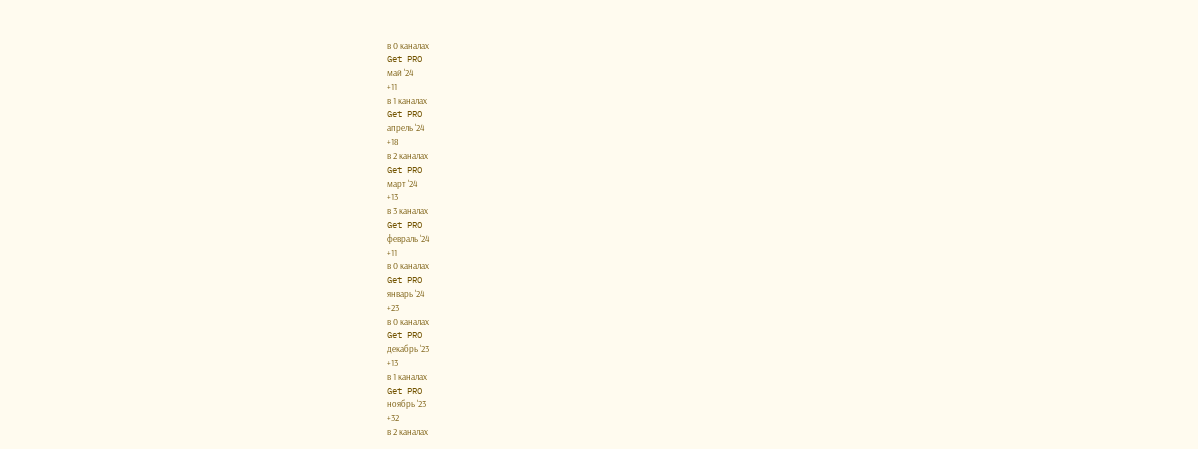в 0 каналах
Get PRO
май '24
+11
в 1 каналах
Get PRO
апрель '24
+18
в 2 каналах
Get PRO
март '24
+13
в 3 каналах
Get PRO
февраль '24
+11
в 0 каналах
Get PRO
январь '24
+23
в 0 каналах
Get PRO
декабрь '23
+13
в 1 каналах
Get PRO
ноябрь '23
+32
в 2 каналах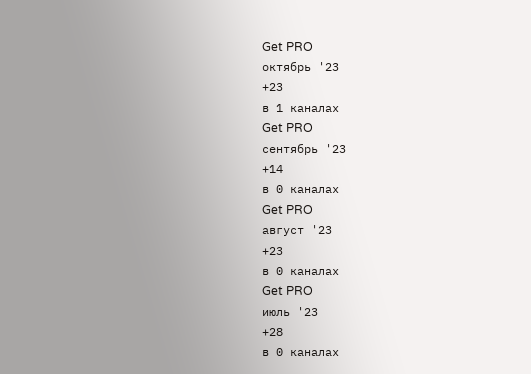Get PRO
октябрь '23
+23
в 1 каналах
Get PRO
сентябрь '23
+14
в 0 каналах
Get PRO
август '23
+23
в 0 каналах
Get PRO
июль '23
+28
в 0 каналах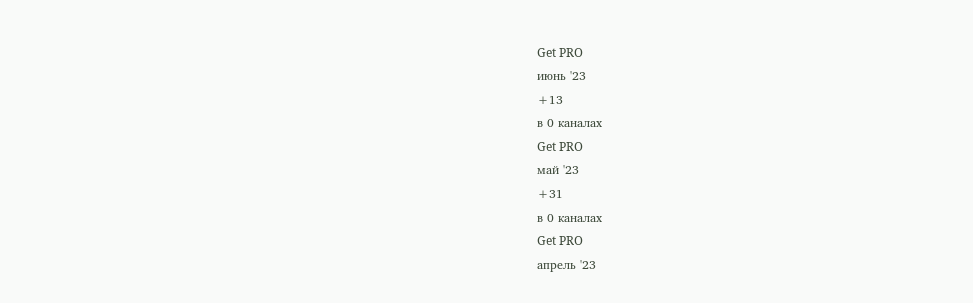Get PRO
июнь '23
+13
в 0 каналах
Get PRO
май '23
+31
в 0 каналах
Get PRO
апрель '23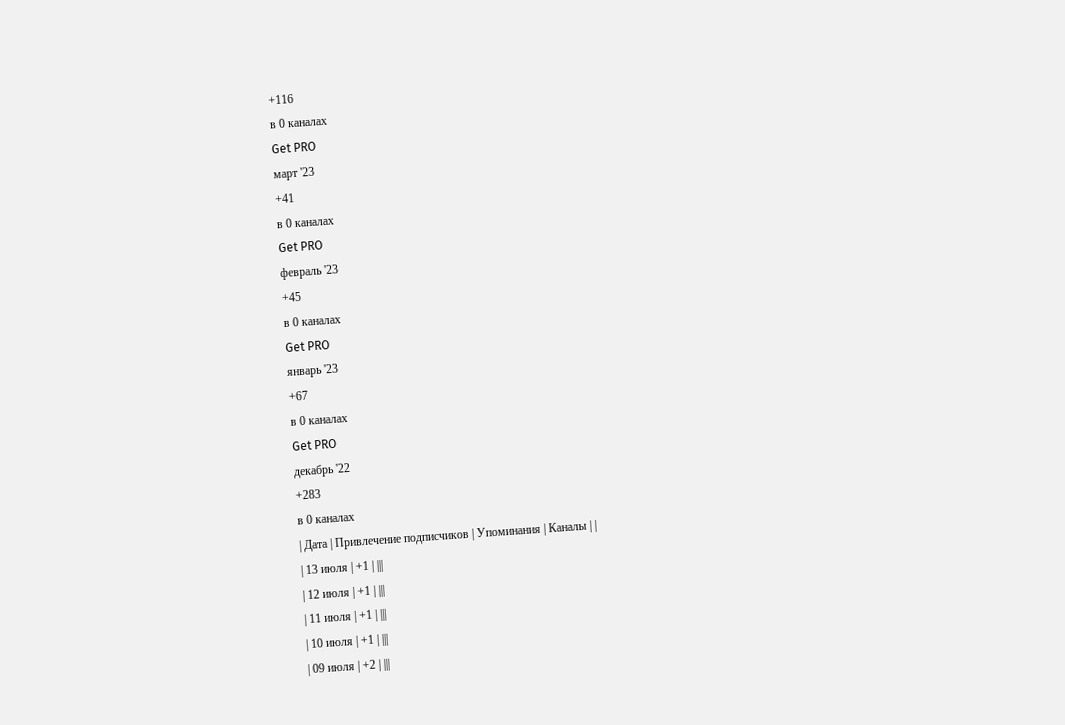+116
в 0 каналах
Get PRO
март '23
+41
в 0 каналах
Get PRO
февраль '23
+45
в 0 каналах
Get PRO
январь '23
+67
в 0 каналах
Get PRO
декабрь '22
+283
в 0 каналах
| Дата | Привлечение подписчиков | Упоминания | Каналы | |
| 13 июля | +1 | |||
| 12 июля | +1 | |||
| 11 июля | +1 | |||
| 10 июля | +1 | |||
| 09 июля | +2 | |||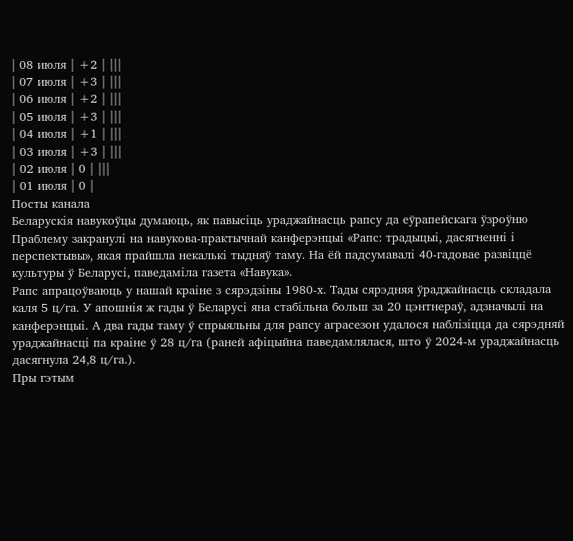| 08 июля | +2 | |||
| 07 июля | +3 | |||
| 06 июля | +2 | |||
| 05 июля | +3 | |||
| 04 июля | +1 | |||
| 03 июля | +3 | |||
| 02 июля | 0 | |||
| 01 июля | 0 |
Посты канала
Беларускія навукоўцы думаюць, як павысіць ураджайнасць рапсу да еўрапейскага ўзроўню
Праблему закранулі на навукова-практычнай канферэнцыі «Рапс: традыцыі, дасягненні і перспектывы», якая прайшла некалькі тыдняў таму. На ёй падсумавалі 40-гадовае развіццё культуры ў Беларусі, паведаміла газета «Навука».
Рапс апрацоўваюць у нашай краіне з сярэдзіны 1980-х. Тады сярэдняя ўраджайнасць складала каля 5 ц/га. У апошнія ж гады ў Беларусі яна стабільна больш за 20 цэнтнераў, адзначылі на канферэнцыі. А два гады таму ў спрыяльны для рапсу аграсезон удалося наблізіцца да сярэдняй ураджайнасці па краіне ў 28 ц/га (раней афіцыйна паведамлялася, што ў 2024-м ураджайнасць дасягнула 24,8 ц/га.).
Пры гэтым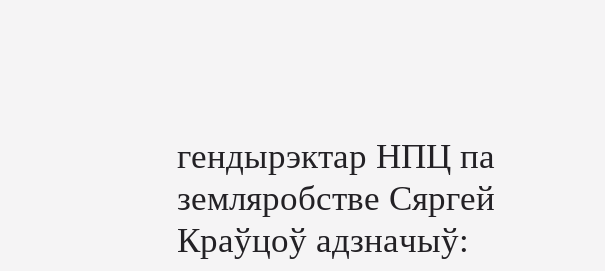гендырэктар НПЦ па земляробстве Сяргей Краўцоў адзначыў: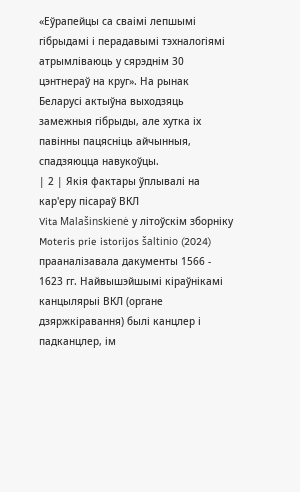«Еўрапейцы са сваімі лепшымі гібрыдамі і перадавымі тэхналогіямі атрымліваюць у сярэднім 30 цэнтнераў на круг». На рынак Беларусі актыўна выходзяць замежныя гібрыды, але хутка іх павінны пацясніць айчынныя, спадзяюцца навукоўцы.
| 2 | Якія фактары ўплывалі на кар'еру пісараў ВКЛ
Vita Malašinskienė у літоўскім зборніку Moteris prie istorijos šaltinio (2024) прааналізавала дакументы 1566 - 1623 гг. Найвышэйшымі кіраўнікамі канцылярыі ВКЛ (органе дзяржкіравання) былі канцлер і падканцлер, ім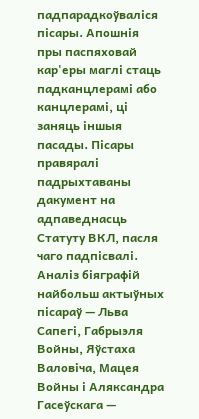падпарадкоўваліся пісары. Апошнія пры паспяховай кар'еры маглі стаць падканцлерамі або канцлерамі, ці заняць іншыя пасады. Пісары правяралі падрыхтаваны дакумент на адпаведнасць Статуту ВКЛ, пасля чаго падпісвалі.
Аналіз біяграфій найбольш актыўных пісараў — Льва Сапегі, Габрыэля Войны, Яўстаха Валовіча, Мацея Войны і Аляксандра Гасеўскага —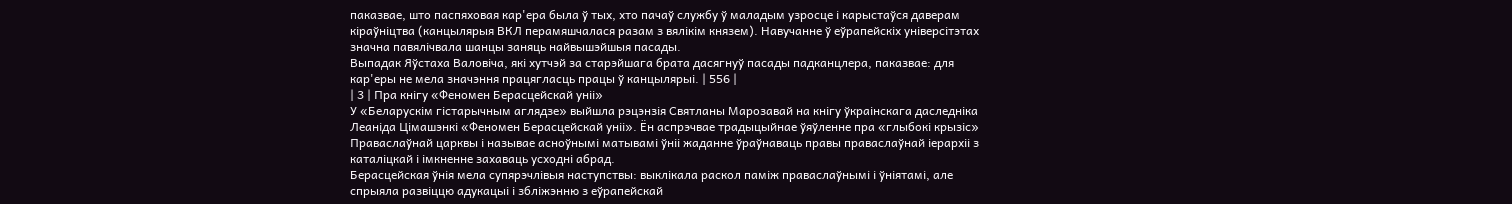паказвае, што паспяховая кар'ера была ў тых, хто пачаў службу ў маладым узросце і карыстаўся даверам кіраўніцтва (канцылярыя ВКЛ перамяшчалася разам з вялікім князем). Навучанне ў еўрапейскіх універсітэтах значна павялічвала шанцы заняць найвышэйшыя пасады.
Выпадак Яўстаха Валовіча, які хутчэй за старэйшага брата дасягнуў пасады падканцлера, паказвае: для кар'еры не мела значэння працягласць працы ў канцылярыі. | 556 |
| 3 | Пра кнігу «Феномен Берасцейскай уніі»
У «Беларускім гістарычным аглядзе» выйшла рэцэнзія Святланы Марозавай на кнігу ўкраінскага даследніка Леаніда Цімашэнкі «Феномен Берасцейскай уніі». Ён аспрэчвае традыцыйнае ўяўленне пра «глыбокі крызіс» Праваслаўнай царквы і называе асноўнымі матывамі ўніі жаданне ўраўнаваць правы праваслаўнай іерархіі з каталіцкай і імкненне захаваць усходні абрад.
Берасцейская ўнія мела супярэчлівыя наступствы: выклікала раскол паміж праваслаўнымі і ўніятамі, але спрыяла развіццю адукацыі і збліжэнню з еўрапейскай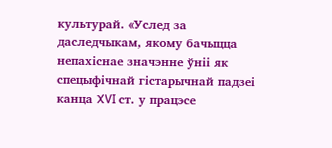культурай. «Услед за даследчыкам, якому бачыцца непахіснае значэнне ўніі як спецыфічнай гістарычнай падзеі канца XVI ст. у працэсе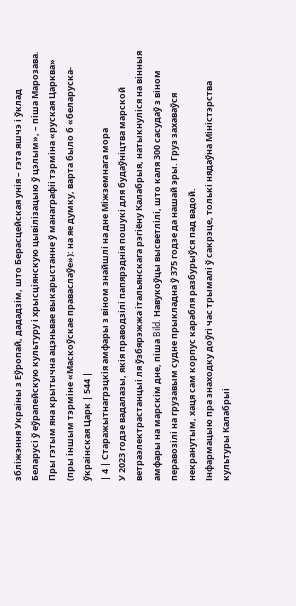збліжэння Украіны з Еўропай, дададзім, што Берасцейская унія – гэта яшчэ і ўклад Беларусі ў еўрапейскую культуру і хрысціянскую цывілізацыю ў цэлым», – піша Марозава.
Пры гэтым яна крытычна ацэньвае выкарыстанне ў манаграфіі тэрміна «руская Царква» (пры іншым тэрміне «Маскоўскае праваслаўе»): на яе думку, варта было б «беларуска-ўкраінская Царк | 544 |
| 4 | Старажытнагрэцкія амфары з віном знайшлі на дне Міжземнага мора
У 2023 годзе вадалазы, якія праводзілі папярэднія пошукі для будаўніцтва марской ветраэлектрастанцыі ля ўзбярэжжа італьянскага рэгіёну Калабрыя, натыкнуліся на вінныя амфары на марскім дне, піша Bild. Навукоўцы высветлілі, што каля 300 сасудаў з віном перавозілі на грузавым судне прыкладна ў 375 годзе да нашай эры. Груз захаваўся некранутым, хаця сам корпус карабля разбурыўся пад вадой.
Інфармацыю пра знаходку доўгі час трымалі ў сакрэце, толькі нядаўна Міністэрства культуры Калабрыі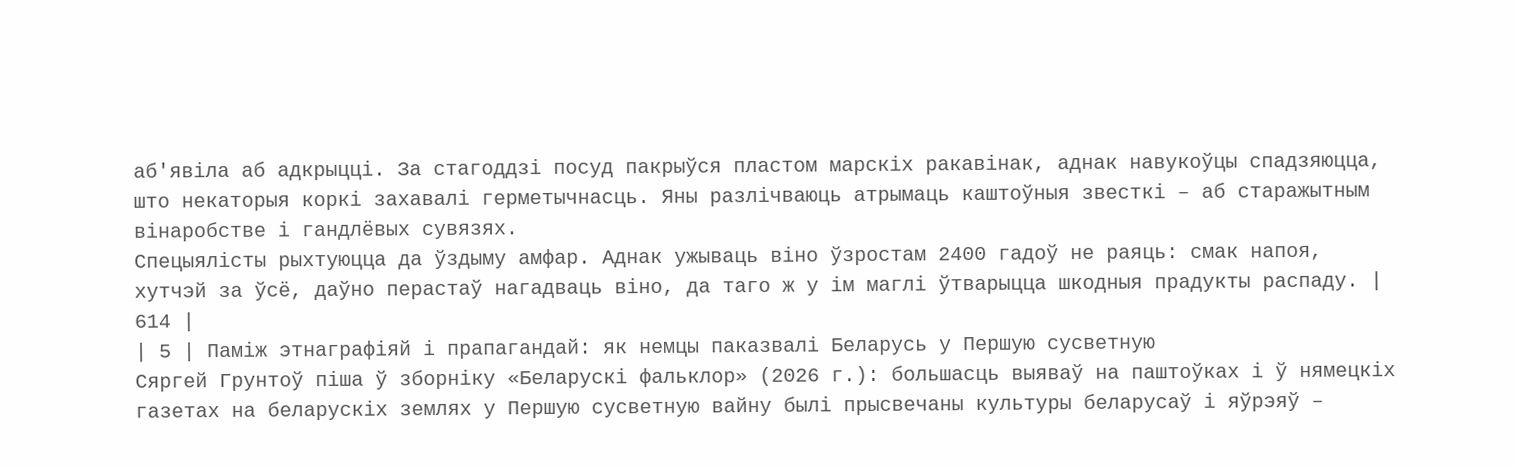аб'явіла аб адкрыцці. За стагоддзі посуд пакрыўся пластом марскіх ракавінак, аднак навукоўцы спадзяюцца, што некаторыя коркі захавалі герметычнасць. Яны разлічваюць атрымаць каштоўныя звесткі – аб старажытным вінаробстве і гандлёвых сувязях.
Спецыялісты рыхтуюцца да ўздыму амфар. Аднак ужываць віно ўзростам 2400 гадоў не раяць: смак напоя, хутчэй за ўсё, даўно перастаў нагадваць віно, да таго ж у ім маглі ўтварыцца шкодныя прадукты распаду. | 614 |
| 5 | Паміж этнаграфіяй і прапагандай: як немцы паказвалі Беларусь у Першую сусветную
Сяргей Грунтоў піша ў зборніку «Беларускі фальклор» (2026 г.): большасць выяваў на паштоўках і ў нямецкіх газетах на беларускіх землях у Першую сусветную вайну былі прысвечаны культуры беларусаў і яўрэяў –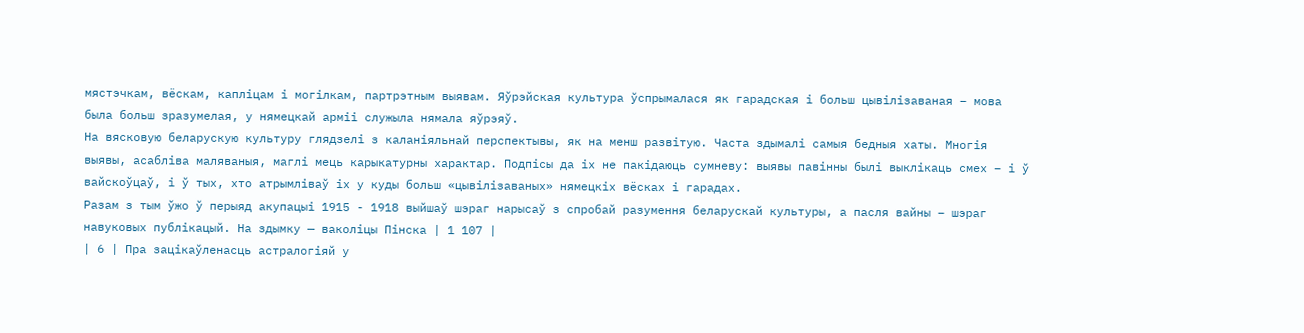мястэчкам, вёскам, капліцам і могілкам, партрэтным выявам. Яўрэйская культура ўспрымалася як гарадская і больш цывілізаваная – мова была больш зразумелая, у нямецкай арміі служыла нямала яўрэяў.
На вясковую беларускую культуру глядзелі з каланіяльнай перспектывы, як на менш развітую. Часта здымалі самыя бедныя хаты. Многія выявы, асабліва маляваныя, маглі мець карыкатурны характар. Подпісы да іх не пакідаюць сумневу: выявы павінны былі выклікаць смех – і ў вайскоўцаў, і ў тых, хто атрымліваў іх у куды больш «цывілізаваных» нямецкіх вёсках і гарадах.
Разам з тым ўжо ў перыяд акупацыі 1915 - 1918 выйшаў шэраг нарысаў з спробай разумення беларускай культуры, а пасля вайны – шэраг навуковых публікацый. На здымку — ваколіцы Пінска | 1 107 |
| 6 | Пра зацікаўленасць астралогіяй у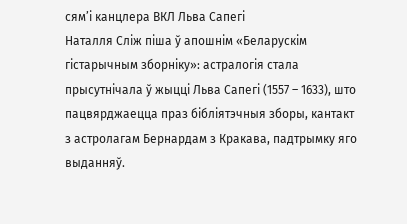сям’і канцлера ВКЛ Льва Сапегі
Наталля Сліж піша ў апошнім «Беларускім гістарычным зборніку»: астралогія стала прысутнічала ў жыцці Льва Сапегі (1557 – 1633), што пацвярджаецца праз бібліятэчныя зборы, кантакт з астролагам Бернардам з Кракава, падтрымку яго выданняў.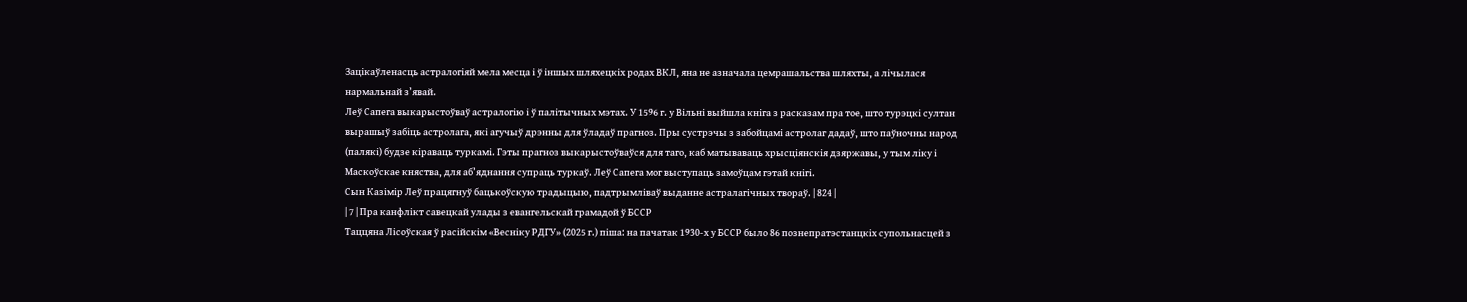Зацікаўленасць астралогіяй мела месца і ў іншых шляхецкіх родах ВКЛ, яна не азначала цемрашальства шляхты, а лічылася нармальнай з’явай.
Леў Сапега выкарыстоўваў астралогію і ў палітычных мэтах. У 1596 г. у Вільні выйшла кніга з расказам пра тое, што турэцкі султан вырашыў забіць астролага, які агучыў дрэнны для ўладаў прагноз. Пры сустрэчы з забойцамі астролаг дадаў, што паўночны народ (палякі) будзе кіраваць туркамі. Гэты прагноз выкарыстоўваўся для таго, каб матываваць хрысціянскія дзяржавы, у тым ліку і Маскоўскае княства, для аб’яднання супраць туркаў. Леў Сапега мог выступаць замоўцам гэтай кнігі.
Сын Казімір Леў працягнуў бацькоўскую традыцыю, падтрымліваў выданне астралагічных твораў. | 824 |
| 7 | Пра канфлікт савецкай улады з евангельскай грамадой ў БССР
Таццяна Лісоўская ў расійскім «Весніку РДГУ» (2025 г.) піша: на пачатак 1930-х у БССР было 86 познепратэстанцкіх супольнасцей з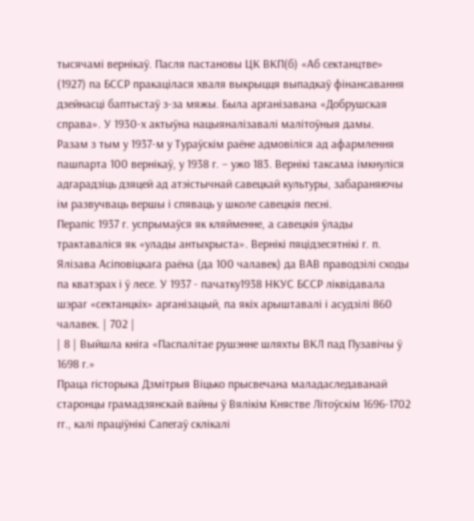тысячамі вернікаў. Пасля пастановы ЦК ВКП(б) «Аб сектанцтве» (1927) па БССР пракацілася хваля выкрыцця выпадкаў фінансавання дзейнасці баптыстаў з-за мяжы. Была арганізавана «Добрушская справа». У 1930-х актыўна нацыяналізавалі малітоўныя дамы.
Разам з тым у 1937-м у Тураўскім раёне адмовіліся ад афармлення пашпарта 100 вернікаў, у 1938 г. – ужо 183. Вернікі таксама імкнуліся адгарадзіць дзяцей ад атэістычнай савецкай культуры, забараняючы ім развучваць вершы і спяваць у школе савецкія песні.
Перапіс 1937 г. успрымаўся як кляйменне, а савецкія ўлады трактаваліся як «улады антыхрыста». Вернікі пяцідзесятнікі г. п. Ялізава Асіповіцкага раёна (да 100 чалавек) да ВАВ праводзілі сходы па кватэрах і ў лесе. У 1937 - пачатку1938 НКУС БССР ліквідавала шэраг «сектанцкіх» арганізацый, па якіх арыштавалі і асудзілі 860 чалавек. | 702 |
| 8 | Выйшла кніга «Паспалітае рушэнне шляхты ВКЛ пад Пузавічы ў 1698 г.»
Праца гісторыка Дзмітрыя Віцько прысвечана маладаследаванай старонцы грамадзянскай вайны ў Вялікім Княстве Літоўскім 1696-1702 гг., калі праціўнікі Сапегаў склікалі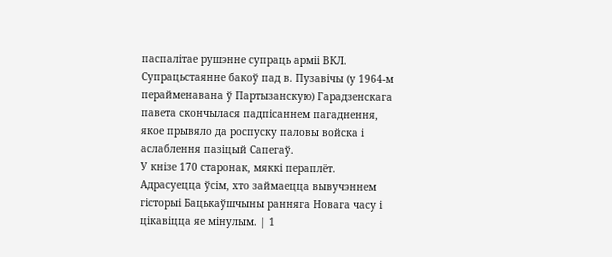паспалітае рушэнне супраць арміі ВКЛ.
Супрацьстаянне бакоў пад в. Пузавічы (у 1964-м перайменавана ў Партызанскую) Гарадзенскага павета скончылася падпісаннем пагаднення, якое прывяло да роспуску паловы войска і аслаблення пазіцый Сапегаў.
У кнізе 170 старонак, мяккі пераплёт. Адрасуецца ўсім, хто займаецца вывучэннем гісторыі Бацькаўшчыны ранняга Новага часу і цікавіцца яе мінулым. | 1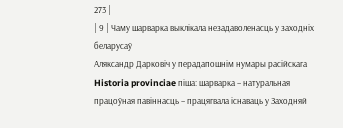273 |
| 9 | Чаму шарварка выклікала незадаволенасць у заходніх беларусаў
Аляксандр Дарковіч у перадапошнім нумары расійскага Historia provinciae піша: шарварка – натуральная працоўная павіннасць – працягвала існаваць у Заходняй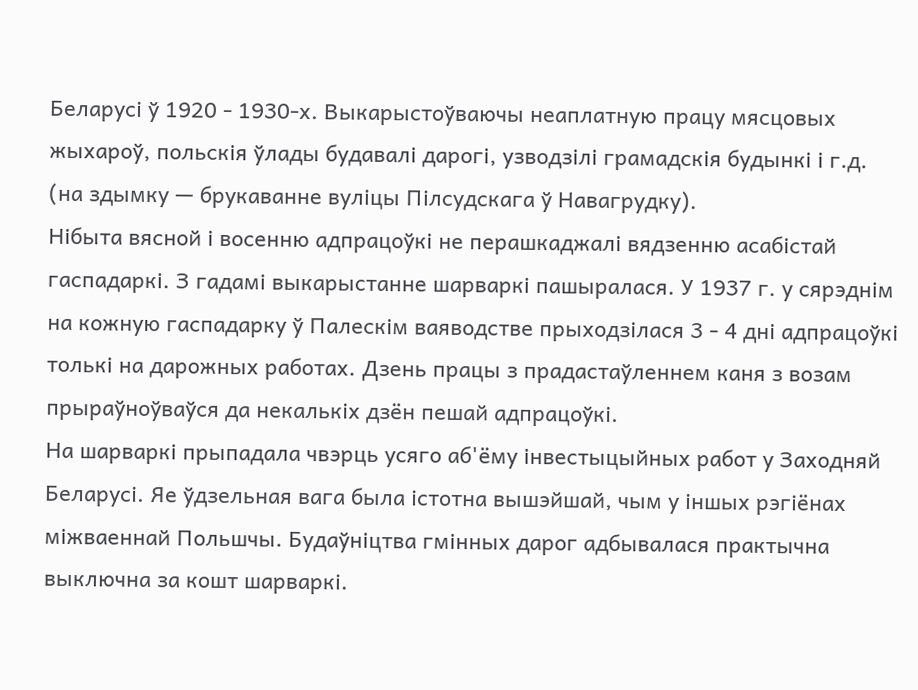Беларусі ў 1920 - 1930-х. Выкарыстоўваючы неаплатную працу мясцовых жыхароў, польскія ўлады будавалі дарогі, узводзілі грамадскія будынкі і г.д. (на здымку — брукаванне вуліцы Пілсудскага ў Навагрудку).
Нібыта вясной і восенню адпрацоўкі не перашкаджалі вядзенню асабістай гаспадаркі. З гадамі выкарыстанне шарваркі пашыралася. У 1937 г. у сярэднім на кожную гаспадарку ў Палескім ваяводстве прыходзілася 3 - 4 дні адпрацоўкі толькі на дарожных работах. Дзень працы з прадастаўленнем каня з возам прыраўноўваўся да некалькіх дзён пешай адпрацоўкі.
На шарваркі прыпадала чвэрць усяго аб'ёму інвестыцыйных работ у Заходняй Беларусі. Яе ўдзельная вага была істотна вышэйшай, чым у іншых рэгіёнах міжваеннай Польшчы. Будаўніцтва гмінных дарог адбывалася практычна выключна за кошт шарваркі.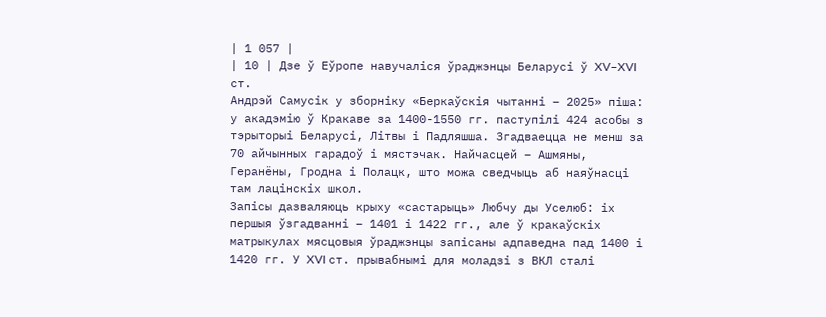| 1 057 |
| 10 | Дзе ў Еўропе навучаліся ўраджэнцы Беларусі ў XV–XVI ст.
Андрэй Самусік у зборніку «Беркаўскія чытанні – 2025» піша: у акадэмію ў Кракаве за 1400-1550 гг. паступілі 424 асобы з тэрыторыі Беларусі, Літвы і Падляшша. Згадваецца не менш за 70 айчынных гарадоў і мястэчак. Найчасцей – Ашмяны, Геранёны, Гродна і Полацк, што можа сведчыць аб наяўнасці там лацінскіх школ.
Запісы дазваляюць крыху «састарыць» Любчу ды Уселюб: іх першыя ўзгадванні – 1401 і 1422 гг., але ў кракаўскіх матрыкулах мясцовыя ўраджэнцы запісаны адпаведна пад 1400 і 1420 гг. У XVI ст. прывабнымі для моладзі з ВКЛ сталі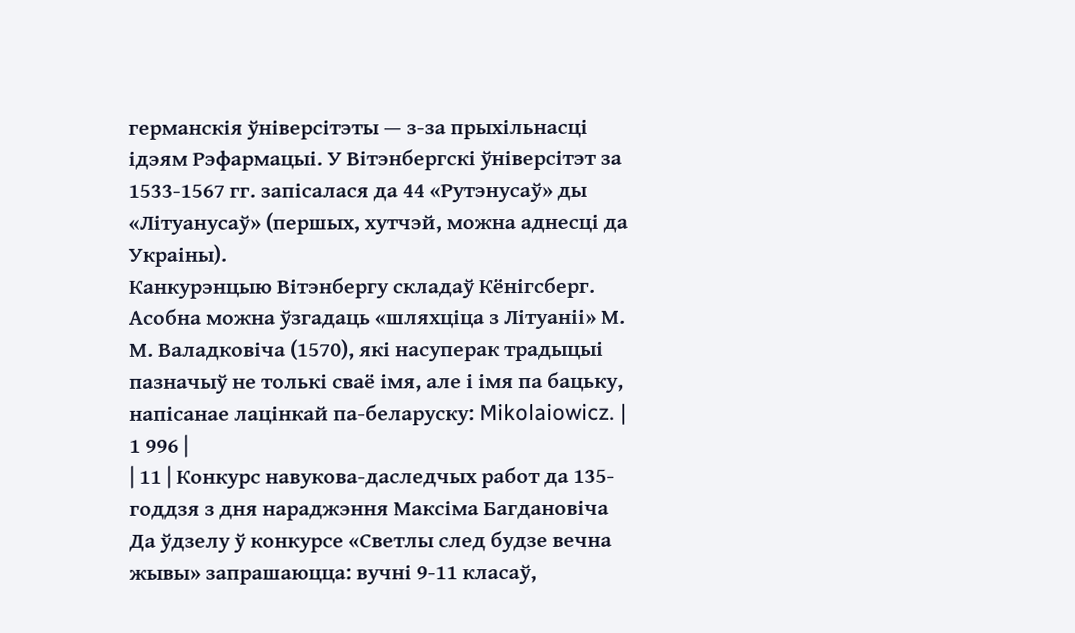германскія ўніверсітэты — з-за прыхільнасці ідэям Рэфармацыі. У Вітэнбергскі ўніверсітэт за 1533-1567 гг. запісалася да 44 «Рутэнусаў» ды «Літуанусаў» (першых, хутчэй, можна аднесці да Украіны).
Канкурэнцыю Вітэнбергу складаў Кёнігсберг. Асобна можна ўзгадаць «шляхціца з Літуаніі» М. М. Валадковіча (1570), які насуперак традыцыі пазначыў не толькі сваё імя, але і імя па бацьку, напісанае лацінкай па-беларуску: Mikolaiowicz. | 1 996 |
| 11 | Конкурс навукова-даследчых работ да 135-годдзя з дня нараджэння Максіма Багдановіча
Да ўдзелу ў конкурсе «Светлы след будзе вечна жывы» запрашаюцца: вучні 9-11 класаў,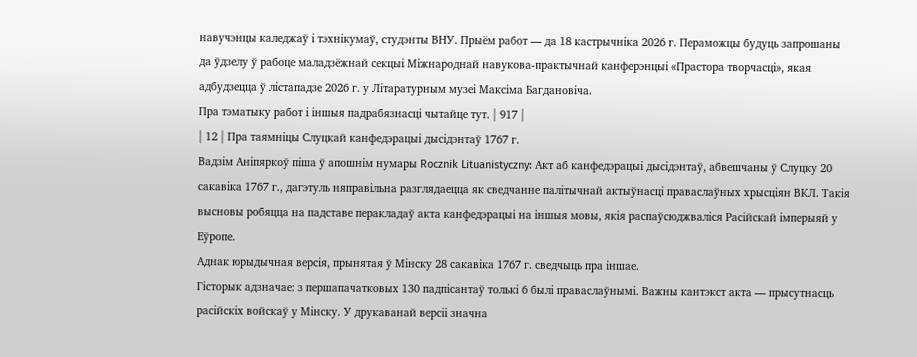навучэнцы каледжаў і тэхнікумаў, студэнты ВНУ. Прыём работ — да 18 кастрычніка 2026 г. Пераможцы будуць запрошаны да ўдзелу ў рабоце маладзёжнай секцыі Міжнароднай навукова-практычнай канферэнцыі «Прастора творчасці», якая адбудзецца ў лістападзе 2026 г. у Літаратурным музеі Максіма Багдановіча.
Пра тэматыку работ і іншыя падрабязнасці чытайце тут. | 917 |
| 12 | Пра таямніцы Слуцкай канфедэрацыі дысідэнтаў 1767 г.
Вадзім Аніпяркоў піша ў апошнім нумары Rocznik Lituanistyczny: Акт аб канфедэрацыі дысідэнтаў, абвешчаны ў Слуцку 20 сакавіка 1767 г., дагэтуль няправільна разглядаецца як сведчанне палітычнай актыўнасці праваслаўных хрысціян ВКЛ. Такія высновы робяцца на падставе перакладаў акта канфедэрацыі на іншыя мовы, якія распаўсюджваліся Расійскай імперыяй у Еўропе.
Аднак юрыдычная версія, прынятая ў Мінску 28 сакавіка 1767 г. сведчыць пра іншае.
Гісторык адзначае: з першапачатковых 130 падпісантаў толькі 6 былі праваслаўнымі. Важны кантэкст акта — прысутнасць расійскіх войскаў у Мінску. У друкаванай версіі значна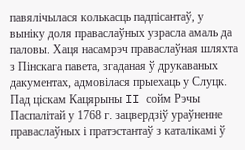павялічылася колькасць падпісантаў, у выніку доля праваслаўных узрасла амаль да паловы. Хаця насамрэч праваслаўная шляхта з Пінскага павета, згаданая ў друкаваных дакументах, адмовілася прыехаць у Слуцк.
Пад ціскам Кацярыны II сойм Рэчы Паспалітай у 1768 г. зацвердзіў ураўненне праваслаўных і пратэстантаў з каталікамі ў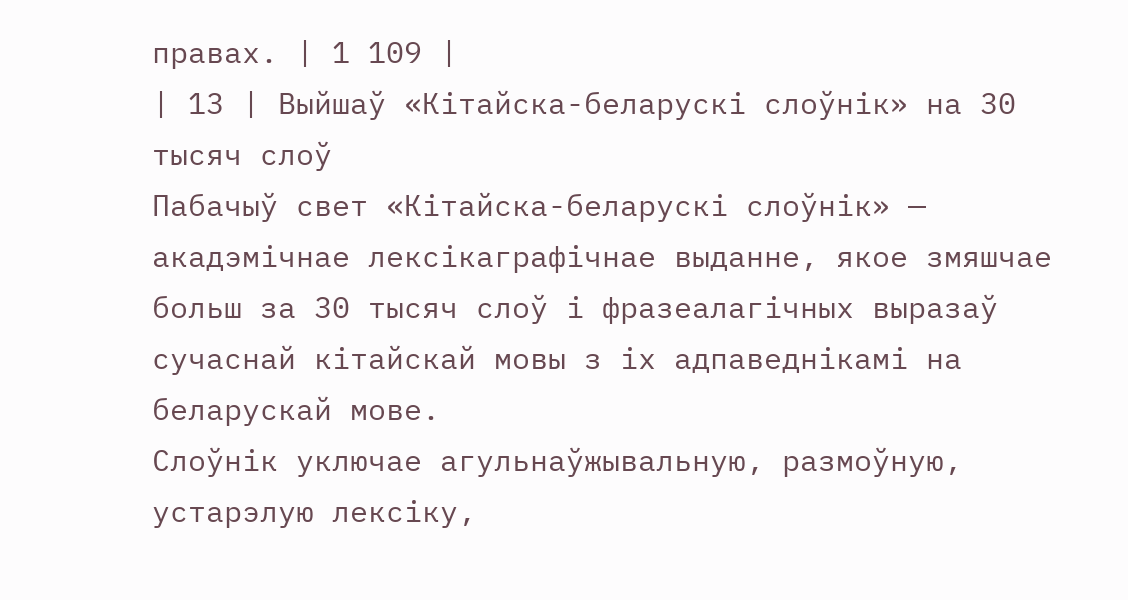правах. | 1 109 |
| 13 | Выйшаў «Кітайска-беларускі слоўнік» на 30 тысяч слоў
Пабачыў свет «Кітайска-беларускі слоўнік» — акадэмічнае лексікаграфічнае выданне, якое змяшчае больш за 30 тысяч слоў і фразеалагічных выразаў сучаснай кітайскай мовы з іх адпаведнікамі на беларускай мове.
Слоўнік уключае агульнаўжывальную, размоўную, устарэлую лексіку,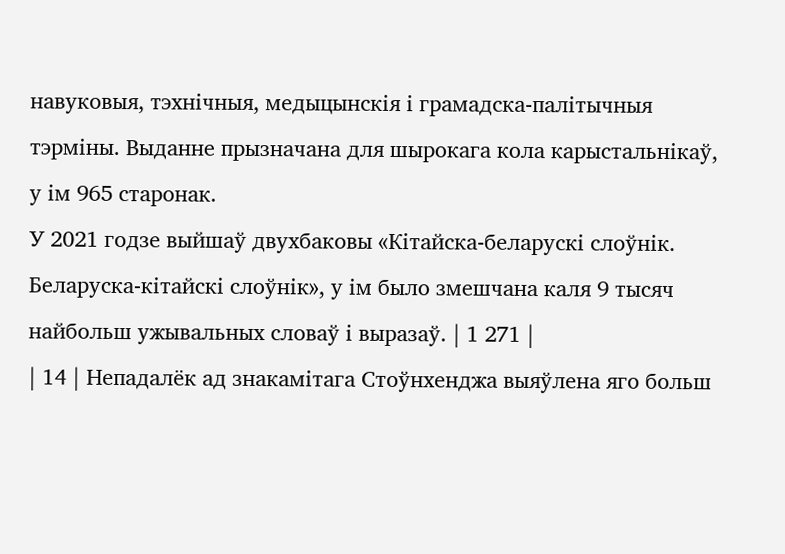навуковыя, тэхнічныя, медыцынскія і грамадска-палітычныя тэрміны. Выданне прызначана для шырокага кола карыстальнікаў, у ім 965 старонак.
У 2021 годзе выйшаў двухбаковы «Кітайска-беларускі слоўнік. Беларуска-кітайскі слоўнік», у ім было змешчана каля 9 тысяч найбольш ужывальных словаў і выразаў. | 1 271 |
| 14 | Непадалёк ад знакамітага Стоўнхенджа выяўлена яго больш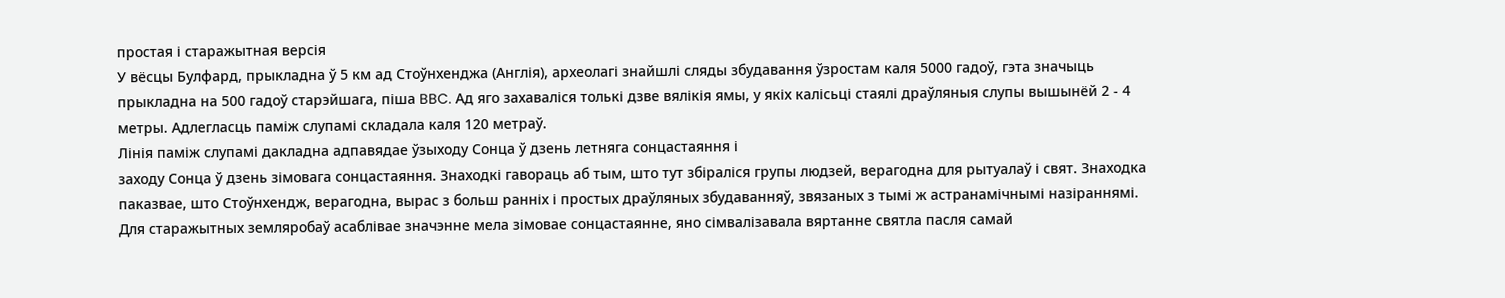простая і старажытная версія
У вёсцы Булфард, прыкладна ў 5 км ад Стоўнхенджа (Англія), археолагі знайшлі сляды збудавання ўзростам каля 5000 гадоў, гэта значыць прыкладна на 500 гадоў старэйшага, піша BBC. Ад яго захаваліся толькі дзве вялікія ямы, у якіх калісьці стаялі драўляныя слупы вышынёй 2 - 4 метры. Адлегласць паміж слупамі складала каля 120 метраў.
Лінія паміж слупамі дакладна адпавядае ўзыходу Сонца ў дзень летняга сонцастаяння і
заходу Сонца ў дзень зімовага сонцастаяння. Знаходкі гавораць аб тым, што тут збіраліся групы людзей, верагодна для рытуалаў і свят. Знаходка паказвае, што Стоўнхендж, верагодна, вырас з больш ранніх і простых драўляных збудаванняў, звязаных з тымі ж астранамічнымі назіраннямі.
Для старажытных земляробаў асаблівае значэнне мела зімовае сонцастаянне, яно сімвалізавала вяртанне святла пасля самай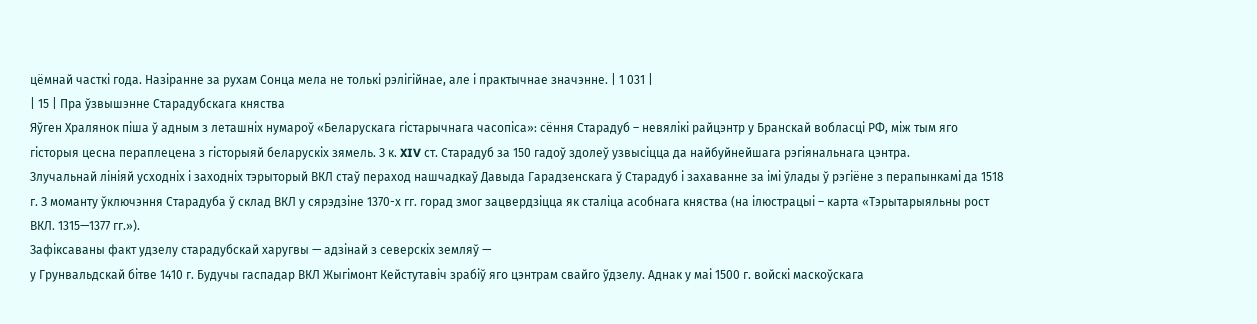цёмнай часткі года. Назіранне за рухам Сонца мела не толькі рэлігійнае, але і практычнае значэнне. | 1 031 |
| 15 | Пра ўзвышэнне Старадубскага княства
Яўген Хралянок піша ў адным з леташніх нумароў «Беларускага гістарычнага часопіса»: сёння Старадуб – невялікі райцэнтр у Бранскай вобласці РФ, між тым яго гісторыя цесна пераплецена з гісторыяй беларускіх зямель. З к. XIV ст. Старадуб за 150 гадоў здолеў узвысіцца да найбуйнейшага рэгіянальнага цэнтра.
Злучальнай лініяй усходніх і заходніх тэрыторый ВКЛ стаў пераход нашчадкаў Давыда Гарадзенскага ў Старадуб і захаванне за імі ўлады ў рэгіёне з перапынкамі да 1518 г. З моманту ўключэння Старадуба ў склад ВКЛ у сярэдзіне 1370-х гг. горад змог зацвердзіцца як сталіца асобнага княства (на ілюстрацыі – карта «Тэрытарыяльны рост ВКЛ. 1315—1377 гг.»).
Зафіксаваны факт удзелу старадубскай харугвы — адзінай з северскіх земляў —
у Грунвальдскай бітве 1410 г. Будучы гаспадар ВКЛ Жыгімонт Кейстутавіч зрабіў яго цэнтрам свайго ўдзелу. Аднак у маі 1500 г. войскі маскоўскага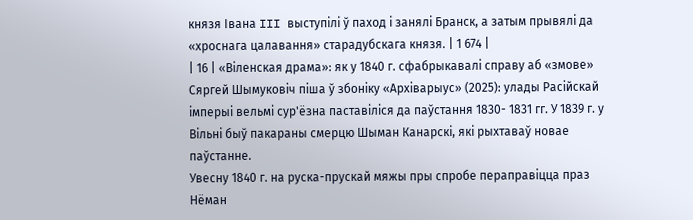князя Івана III выступілі ў паход і занялі Бранск, а затым прывялі да «хроснага цалавання» старадубскага князя. | 1 674 |
| 16 | «Віленская драма»: як у 1840 г. сфабрыкавалі справу аб «змове»
Сяргей Шымуковіч піша ў збоніку «Архіварыус» (2025): улады Расійскай імперыі вельмі сур'ёзна паставіліся да паўстання 1830- 1831 гг. У 1839 г. у Вільні быў пакараны смерцю Шыман Канарскі, які рыхтаваў новае паўстанне.
Увесну 1840 г. на руска-прускай мяжы пры спробе пераправіцца праз Нёман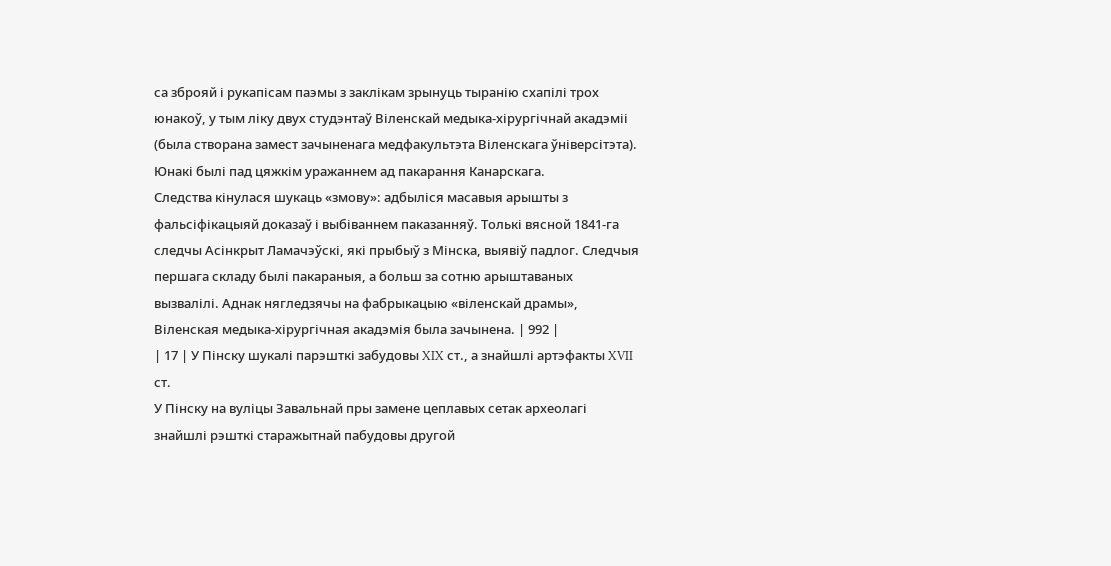са зброяй і рукапісам паэмы з заклікам зрынуць тыранію схапілі трох юнакоў, у тым ліку двух студэнтаў Віленскай медыка-хірургічнай акадэміі (была створана замест зачыненага медфакультэта Віленскага ўніверсітэта). Юнакі былі пад цяжкім уражаннем ад пакарання Канарскага.
Следства кінулася шукаць «змову»: адбыліся масавыя арышты з фальсіфікацыяй доказаў і выбіваннем паказанняў. Толькі вясной 1841-га следчы Асінкрыт Ламачэўскі, які прыбыў з Мінска, выявіў падлог. Следчыя першага складу былі пакараныя, а больш за сотню арыштаваных вызвалілі. Аднак нягледзячы на фабрыкацыю «віленскай драмы», Віленская медыка-хірургічная акадэмія была зачынена. | 992 |
| 17 | У Пінску шукалі парэшткі забудовы XIX ст., а знайшлі артэфакты XVII ст.
У Пінску на вуліцы Завальнай пры замене цеплавых сетак археолагі знайшлі рэшткі старажытнай пабудовы другой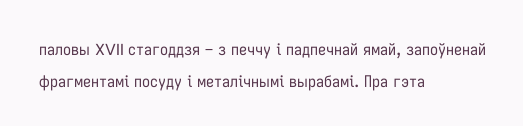паловы XVII стагоддзя – з печчу і падпечнай ямай, запоўненай фрагментамі посуду і металічнымі вырабамі. Пра гэта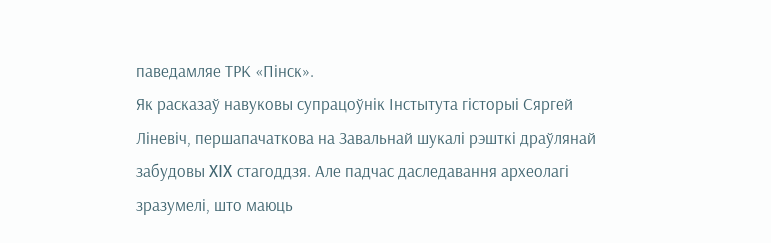паведамляе ТРК «Пінск».
Як расказаў навуковы супрацоўнік Інстытута гісторыі Сяргей Ліневіч, першапачаткова на Завальнай шукалі рэшткі драўлянай забудовы XIX стагоддзя. Але падчас даследавання археолагі зразумелі, што маюць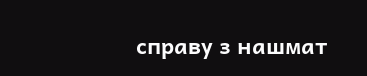справу з нашмат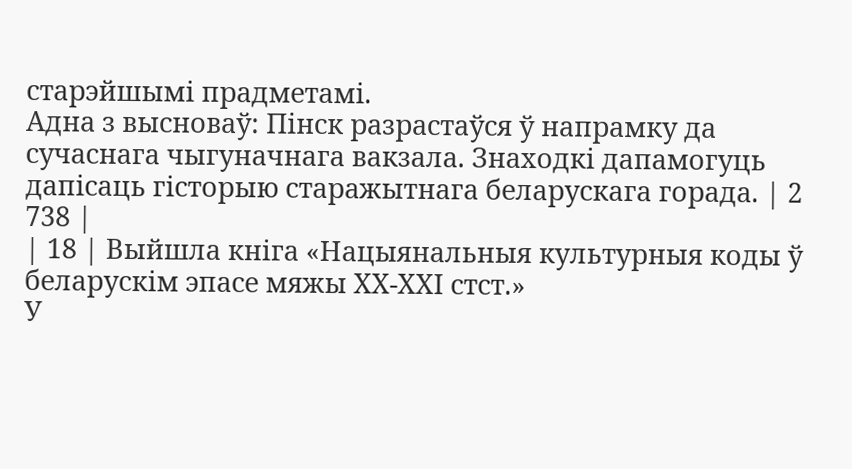старэйшымі прадметамі.
Адна з высноваў: Пінск разрастаўся ў напрамку да сучаснага чыгуначнага вакзала. Знаходкі дапамогуць дапісаць гісторыю старажытнага беларускага горада. | 2 738 |
| 18 | Выйшла кніга «Нацыянальныя культурныя коды ў беларускім эпасе мяжы ХХ-ХХІ стст.»
У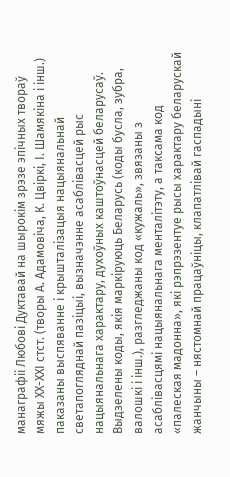манаграфіі Любові Дуктавай на шырокім зрэзе эпічных твораў мяжы ХХ-ХХІ стст. (творы А. Адамовіча, К. Цвіркі, І. Шамякіна і інш.) паказаны выспяванне і крышталізацыя нацыянальнай светапогляднай пазіцыі, вызначэнне асаблівасцей рыс нацыянальнага характару, духоўных каштоўнасцей беларусаў.
Выдзелены коды, якія маркіруюць Беларусь (коды бусла, зубра, валошкі і інш.), разгледжаны код «кужаль», звязаны з асаблівасцямі нацыянальнага менталітэту, а таксама код «палеская мадонна», які рэпрэзентуе рысы характару беларускай жанчыны – нястомнай працаўніцы, клапатлівай гаспадыні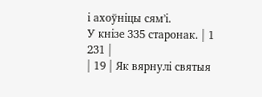і ахоўніцы сямʼі.
У кнізе 335 старонак. | 1 231 |
| 19 | Як вярнулі святыя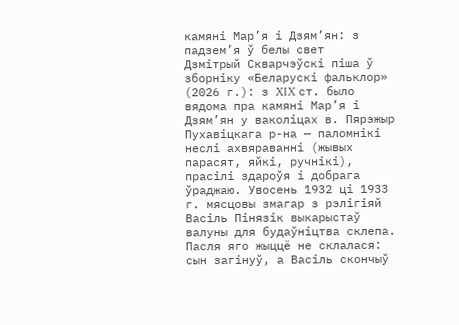камяні Мар’я і Дзям’ян: з падзем’я ў белы свет
Дзмітрый Скварчэўскі піша ў зборніку «Беларускi фальклор» (2026 г.): з XIX ст. было вядома пра камяні Мар’я і Дзям’ян у ваколіцах в. Пярэжыр Пухавіцкага р-на — паломнікі неслі ахвяраванні (жывых парасят, яйкі, ручнікі), прасілі здароўя і добрага ўраджаю. Увосень 1932 ці 1933 г. мясцовы змагар з рэлігіяй Васіль Пінязік выкарыстаў валуны для будаўніцтва склепа. Пасля яго жыццё не склалася: сын загінуў, а Васіль скончыў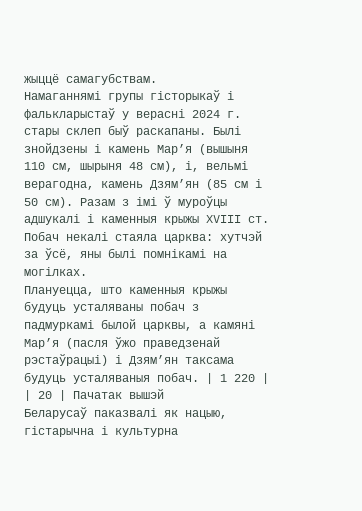жыццё самагубствам.
Намаганнямі групы гісторыкаў і фалькларыстаў у верасні 2024 г. стары склеп быў раскапаны. Былі знойдзены і камень Мар’я (вышыня 110 см, шырыня 48 см), і, вельмі верагодна, камень Дзям’ян (85 см і 50 см). Разам з імі ў муроўцы адшукалі і каменныя крыжы XVIII ст. Побач некалі стаяла царква: хутчэй за ўсё, яны былі помнікамі на могілках.
Плануецца, што каменныя крыжы будуць усталяваны побач з падмуркамі былой царквы, а камяні Мар’я (пасля ўжо праведзенай рэстаўрацыі) і Дзям’ян таксама будуць усталяваныя побач. | 1 220 |
| 20 | Пачатак вышэй
Беларусаў паказвалі як нацыю, гістарычна і культурна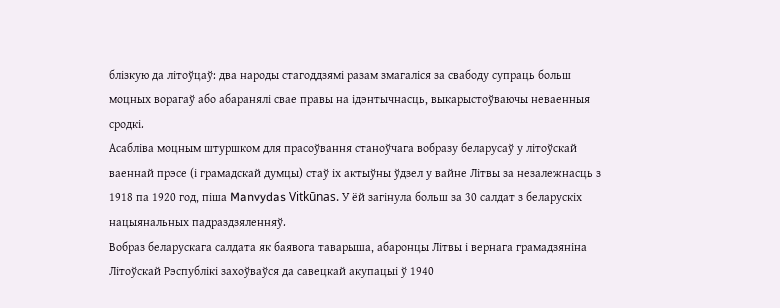блізкую да літоўцаў: два народы стагоддзямі разам змагаліся за свабоду супраць больш моцных ворагаў або абаранялі свае правы на ідэнтычнасць, выкарыстоўваючы неваенныя сродкі.
Асабліва моцным штуршком для прасоўвання станоўчага вобразу беларусаў у літоўскай ваеннай прэсе (і грамадскай думцы) стаў іх актыўны ўдзел у вайне Літвы за незалежнасць з 1918 па 1920 год, піша Manvydas Vitkūnas. У ёй загінула больш за 30 салдат з беларускіх нацыянальных падраздзяленняў.
Вобраз беларускага салдата як баявога таварыша, абаронцы Літвы і вернага грамадзяніна Літоўскай Рэспублікі захоўваўся да савецкай акупацыі ў 1940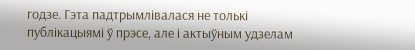годзе. Гэта падтрымлівалася не толькі публікацыямі ў прэсе, але і актыўным удзелам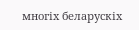многіх беларускіх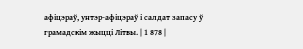афіцэраў, унтэр-афіцэраў і салдат запасу ў грамадскім жыцці Літвы. | 1 878 |